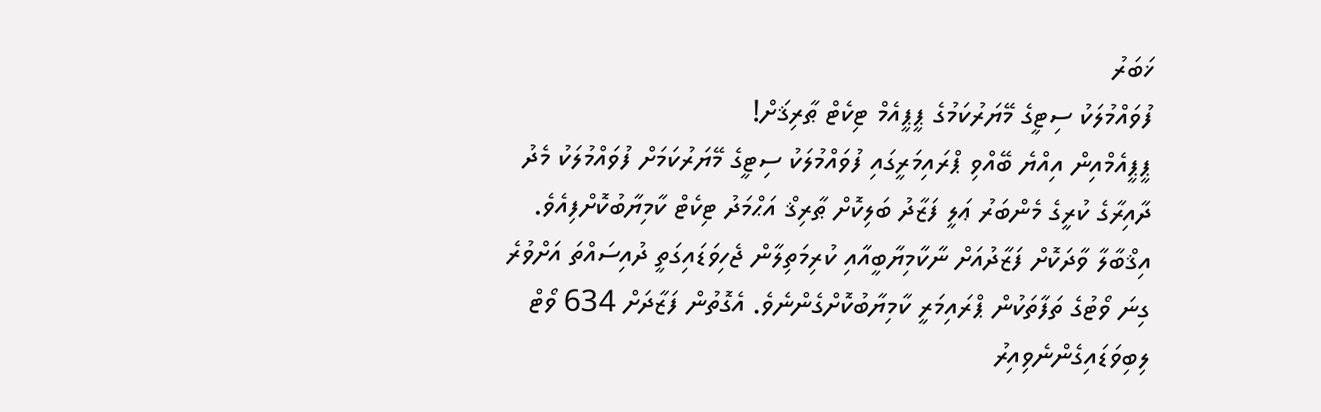ޚަބަރު
ފުވައްމުލަކު ސިޓީގެ މޭޔަރުކަމުގެ ޕީޕީއެމް ޓިކެޓް ޠާރިޤަށް!
ޕީޕީއެމްއިން އިއްޔެ ބޭއްވި ޕްރައިމަރީގައި ފުވައްމުލަކު ސިޓީގެ މޭޔަރުކަމަށް ފުވައްމުލަކު މެދު ދާއިރާގެ ކުރީގެ މެންބަރު ޢަލީ ފަޒާދު ބަލިކޮށް ޠާރިޤް އަޙްމަދު ޓިކެޓް ކާމިޔާބުކޮށްފިއެވެ.
އިޤްބާލާ ވާދަކޮށް ފަޒާދުއަށް ނާކާމިޔާބީއާއި ކުރިމަތިލާން ޖެހިވަޑައިގަތީ ދުއިސައްތަ އަށްވުރެ ގިނަ ވޯޓުގެ ތަފާތަކުން ޕްރައިމަރީ ކާމިޔާބުކޮށްގެންނެވެ. އެގޮތުން ފަޒާދަށް 634 ވޯޓް ލިބިވަޑައިގެންނެވިއިރު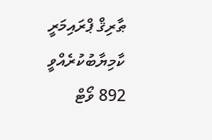ޠާރިޤް ޕްރައިމަރީ ކާމިޔާބުކުރެއްވީ 892 ވޯޓް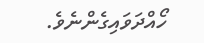ހޯއްދަވައިގެންނެވެ.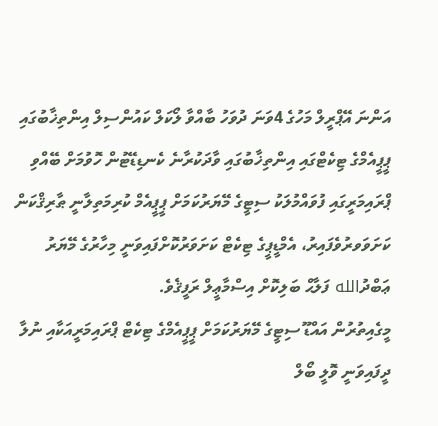އަންނަ އޭޕްރީލް މަހުގެ 4ވަނަ ދުވަހު ބާއްވާ ލޯކަލް ކައުންސިލް އިންތިޚާބުގައި ޕީޕީއެމްގެ ޓިކެޓްގައި އިންތިޚާބުގައި ވާދަކުރާނެ ކެނޑިޑޭޓުން ހޮވުމަށް ބޭއްވި ޕްރައިމަރީގައި ފުވައްމުލަކު ސިޓީގެ މޭޔަރުކަމަށް ޕީޕީއެމް ކުރިމަތިލާނީ ޠާރިޤްކަން ކަށަވަވރުވެފައިރު، އެމްޑީޕީގެ ޓިކެޓް ކަށަވަރުކޮށްފައިވަނީ މިހާރުގެ މޭޔަރު ޢަބްދުالله ފަލާޙް ބަލިކޮށް އިސްމާޢީލް ރަފީޤެވެ.
މީގެއިތުރުން އައްޑޫ ސިޓީގެ މޭޔަރުކަމަށް ޕީޕީއެމްގެ ޓިކެޓް ޕްރައިމަރީއަކާއި ނުލާ ދީފައިވަނީ ވޮލީ ބޯލް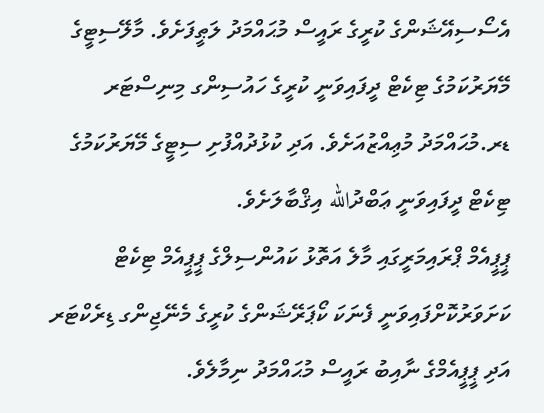އެސޯސިއޭޝަންގެ ކުރީގެ ރައީސް މުޙައްމަދު ލަޠީފަށެވެ. މާލޭސިޓީގެ މޭޔަރުކަމުގެ ޓިކެޓް ދީފައިވަނީ ކުރީގެ ހައުސިންގ މިނިސްޓަރ ޑރ.މުޙައްމަދު މުޢިއްޒުއަށެވެ. އަދި ކުޅުދުއްފުށި ސިޓީގެ މޭޔަރުކަމުގެ ޓިކެޓް ދީފައިވަނީ ޢަބްދުالله އިޤްބާލަށެވެ.
ޕީޕީއެމް ޕްރައިމަރީގައި މާލެ އަތޮޅު ކައުންސިލްގެ ޕީޕީއެމް ޓިކެޓް ކަށަވަރުކޮށްފައިވަނީ ފެނަކަ ކޯޕަރޭޝަންގެ ކުރީގެ މެނޭޖިންގ ޑިރެކްޓަރ އަދި ޕީޕީއެމްގެ ނާއިބު ރައީސް މުޙައްމަދު ނިމާލެވެ.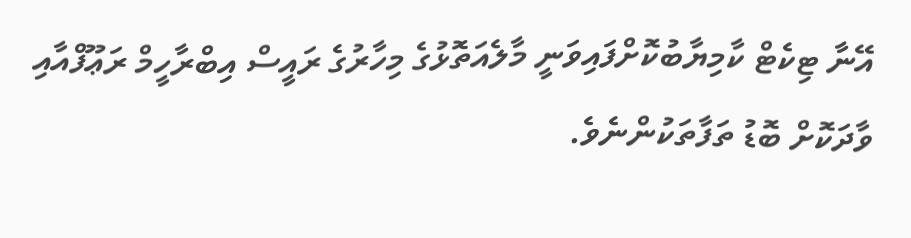އޭނާ ޓިކެޓް ކާމިޔާބުކޮށްފައިވަނީ މާލެއަތޮޅުގެ މިހާރުގެ ރައީސް އިބްރާހީމް ރަޢޫފްއާއި ވާދަކޮށް ބޮޑު ތަފާތަކުންނެވެ.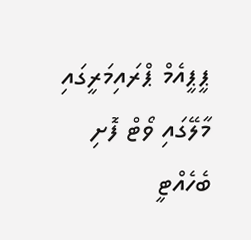ޕީޕީއެމް ޕްރައިމަރީގައި މާލޭގައި ވޯޓް ފޮށި ބެހެއްޓީ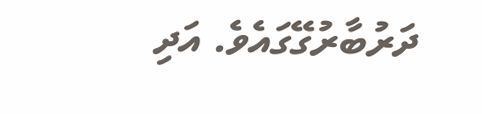ދަރުބާރުގޭގައެވެ. އަދި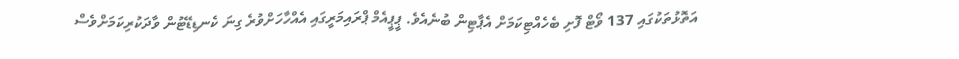އަތޮޅުތަކުގައި 137 ވޯޓް ފޮށި ބެހެއްޓިކަމަށް އެޕާޓިން ބުނެއެވެ. ޕީޕީއެމް ޕްރައިމަރީގައި އެއްހާހަށްވުރެ ގިނަ ކެނޑިޑޭޓުން ވާދަކުރިކަމަށްވެސް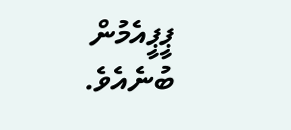ޕީޕީއެމުން ބުނެއެވެ.